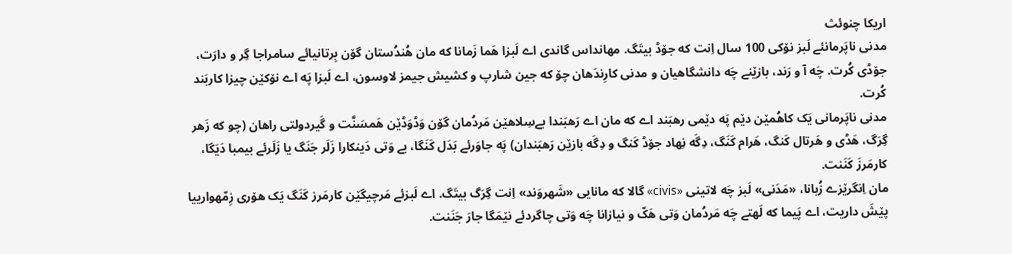اریکا چنوئث
مدنی ناپَرمانئے لَبز نۆکی 100 سال اِنت که جۆڈ بیتَگ. مهانداس گاندی اے لَبزا هَما زَمانا که مان هُندُستان گۆن بِرتانیائے سامراجا گِر و دارَت، جۆڈی کُرت. چَه آ و رَند، بازێنے چَه دانشگاهیان و مدنی کارِندَهان چۆ که جین شارپ و کشیش جیمز لاوسون، اے لَبزا پَه اے نۆکێن چیزا کاربَند کُرت.
مدنی ناپَرمانی یَک کاهُمێن دێم پَه دێمی رهبَند اے که مان اے رَهبَندا بےسِلاهێن مَردُمان گۆن وَڈوَڈێن هَمسَنَّت و گَیردولتی راهان (چو که زَهر گِرَگ، هَڈی و هَرتال کَنگ، هَرام کَنَگ، دِگَه نِهاد جۆڈ کَنگ و دِگَه بازێن رَهبَندان) پَه جاوَرئے بَدَل کَنَگا، بے وَتی دَینکارا زَلَر جَنَگ یا زَلَرئے بیمبا دَیَگا، کارمَرزَ کَنَنت.
مان اِنگرێزے زُبانا، «مَدَنی» لَبز چَه لاتینی «civis» گالا که مانایی «شَهروَند» اِنت گِرَگ بیتَگ. اے لَبزئے مَرچیگێن کارمَرز کَنَگ یَک هۆری زِمّهوارییا پێشَ داریت، اے پَیما که لَهتے چَه مَردُمان وَتی هَکّ و نیازانا چَه وَتی چاگردئے نێمَگا جارَ جَنَنت.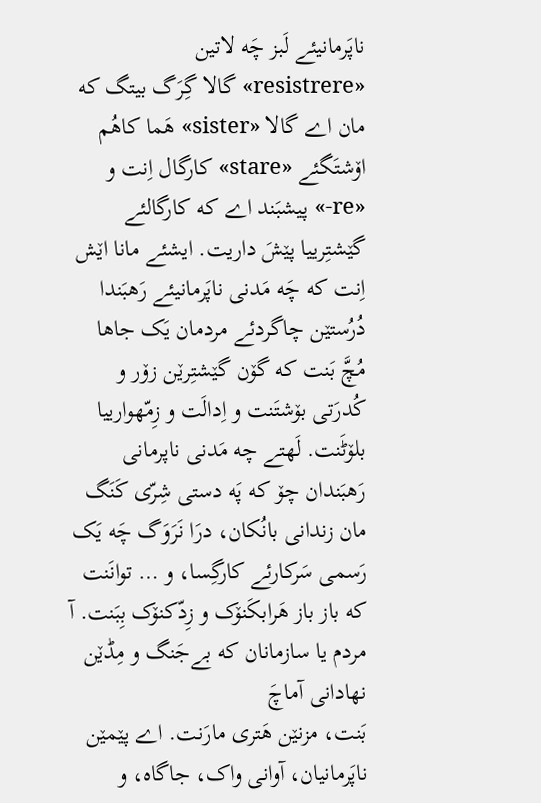ناپَرمانیئے لَبز چَه لاتین «resistrere» گالا گِرَگ بیتگ که مان اے گالا «sister» هَما کاهُم اۆشتَگئے «stare» کارگال اِنت و «re-» پیشبَند اے که کارگالئے گێشتِرییا پێشَ داریت. ایشئے مانا اێش اِنت که چَه مَدنی ناپَرمانیئے رَهبَندا دُرُستێن چاگردئے مردمان یَک جاها مُچَّ بَنت که گۆن گێشتِرێن زۆر و کُدرَتی بۆشتَنت و اِدالَت و زِمّهوارییا بلۆٹَنت. لَهتے چه مَدنی ناپرمانی رَهبَندان چۆ که پَه دستی شِرّی کَنَگ مان زندانی بانُکان، درَا نَرَوَگ چَه یَک رَسمی سَرکارئے کارگِسا، و … توانَنت که باز باز هَرابکَنۆک و زِدّکنۆک بِبَنت. آ مردم یا سازمانان که بےجَنگ و مِڈێن نهادانی آماچَ
بَنت، مزنێن هَتری مارَنت. اے پێمێن ناپَرمانیان، آوانی واک، جاگاه، و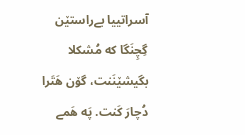آسراتییا بےراستێن گِچِنَگا که مُشکلا بگیشێنَنت، گۆن هَتَرا دُچارَ کَنت. پَه هَمے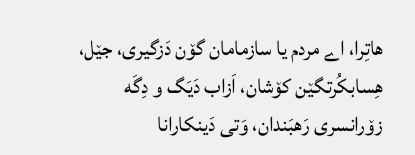هاتِرا، اے مردم یا سازمامان گۆن دَزگیری، جێل، هِسابکُرتگێن کۆشان، اَزاب دَیَگ و دِگَه زۆرانسری رَهبَندان، وَتی دَینکارانا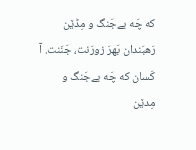که چَه بےجَنگ و مِڈێن رَهبَندان بَهرَ زورَنت، جَنَنت. آ کَسان که چَه بےجَنگ و مِدێن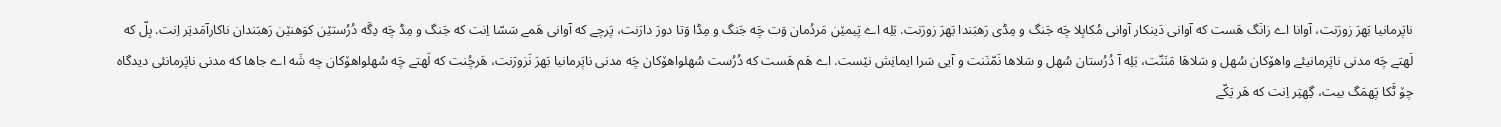ناپَرمانیا بَهرَ زورَنت، آوانا اے زانَگ هَست که آوانی دَینکار آوانی مُکابِلا چَه جَنگ و مِڈی رَهبَندا بَهرَ زورَنت. بَلِه اے پَیمێن مَردُمان وَت چَه جَنگ و مِڈا وَتا دورَ دارَنت، پَرچے که آوانی هَمے سَسّا اِنت که جَنگ و مِڈ چَه دِگَه دُرُستێن کوَهنێن رَهبَندان ناکارآمَدتِر اِنت. بِلّ که لَهتے چَه مدنی ناپَرمانیئے واهۆکان سُهل و سَلاهَا مَنَنّت، بَلِه آ دُرُستان سُهل و سَلاها نَمّنَنت و آیی سَرا ایمانِش نێست. اے هَم هَست که دُرُست سُهلواهۆکان چَه مدنی ناپَرمانیا بَهرَ نَزورَنت، هَرچُنت که لَهتے چَه سُهلواهۆکان چه شَه اے جاها که مدنی ناپَرمانئی دیدگاه چۆ ٹَکا پَهمَگ بیت، گِهتِر اِنت که هَر یَکّے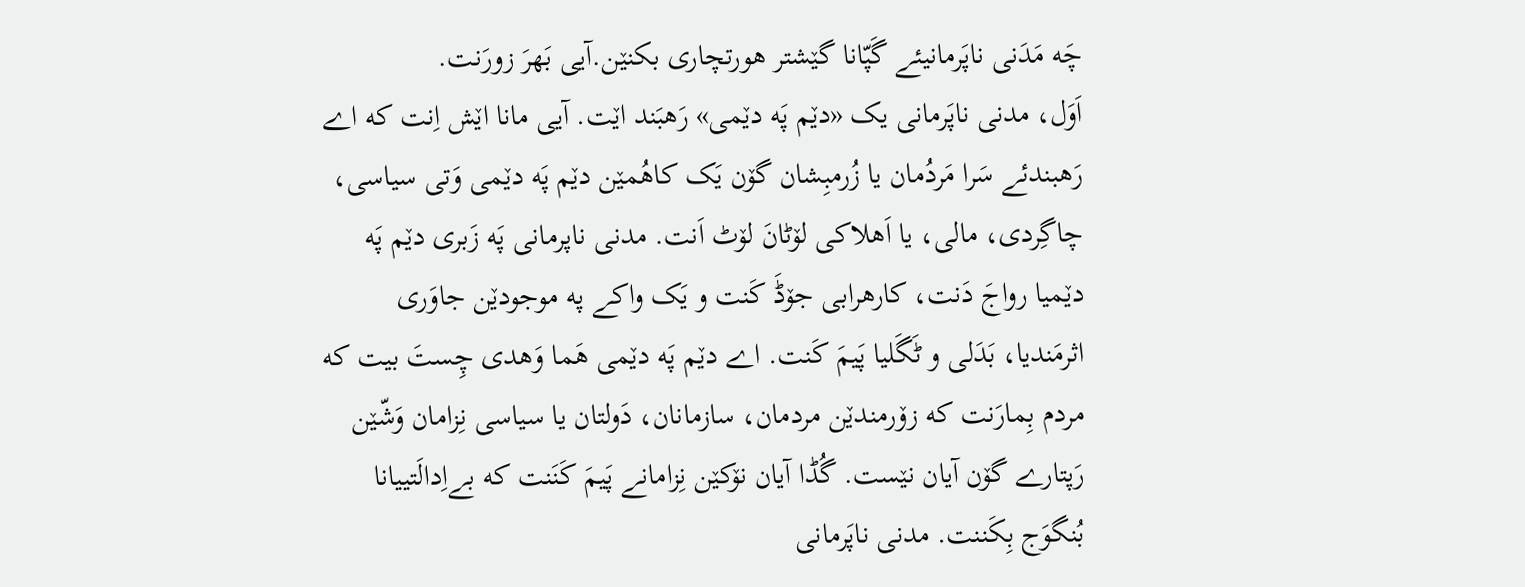چَه مَدَنی ناپَرمانیئے گَپّانا گێشتر هورتچاری بکنێن.آیی بَهرَ زورَنت.
اَوَل، مدنی ناپَرمانی یک «دێم پَه دێمی» رَهبَند اێت. آیی مانا اێش اِنت که اے رَهبندئے سَرا مَردُمان یا زُرمبِشان گۆن یَک کاهُمێن دێم پَه دێمی وَتی سیاسی، چاگِردی، مالی، یا اَهلاکی لۆٹانَ لۆٹ اَنت. مدنی ناپرمانی پَه زَبری دێم پَه دێمیا رواجَ دَنت، کارهرابی جۆڈَ کَنت و یَک واکے په موجودێن جاوَری اثرمَندیا، بَدَلی و ٹَگَلیا پَیمَ کَنت. اے دێم پَه دێمی هَما وَهدی چِستَ بیت که مردم بِمارَنت که زۆرمندێن مردمان، سازمانان، دَولتان یا سیاسی نِزامان وَشّێن رَپتارے گۆن آیان نێست. گُڈا آیان نۆکێن نِزامانے پَیمَ کَنَنت که بےاِدالَتییانا بُنگوَج بِکَننت. مدنی ناپَرمانی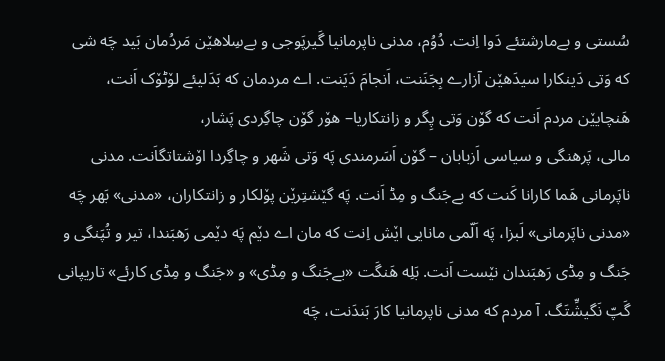سُستی و بےمارشتئے دَوا اِنت. دُوُم، مدنی ناپرمانیا گَیرپَوجی و بےسِلاهێن مَردُمان بَید چَه شی که وَتی دَینکارا سیدَهێن آزارے بِجَنَنت، اَنجامَ دَیَنت. اے مردمان که بَدَلیئے لۆٹۆک اَنت، هَنچایێن مردم اَنت که گۆن وَتی پِگر و زانتکاریا– هۆر گۆن چاگِردی پَشار،
مالی، پَرهنگی و سیاسی اَزبابان – گۆن اَسَرمندی پَه وَتی شَهر و چاگِردا اۆشتاتگاَنت. مدنی ناپَرمانی هَما کارانا کَنت که بےجَنگ و مِڈ اَنت. پَه گێشتِرێن پۆلکار و زانتکاران، «مدنی» بَهر چَه «مدنی ناپَرمانی» لَبزا، پَه اَلّمی مانایی اێش اِنت که مان اے دێم پَه دێمی رَهبَندا، تیر و تُپَنگی و جَنگ و مِڈی رَهبَندان نێست اَنت. بَلِه هَنگَت «بےجَنگ و مِڈی» و «جَنگ و مِڈی کارئے» تاریپانی گَپّ نَگیشِّتَگ. آ مردم که مدنی ناپرمانیا کارَ بَندَنت، چَه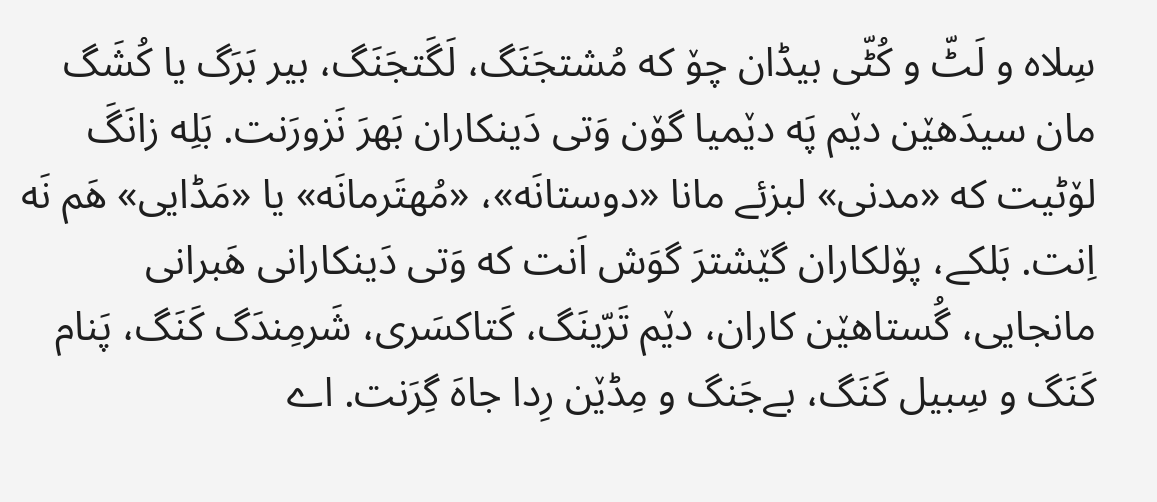سِلاه و لَٹّ و کُٹّی بیڈان چۆ که مُشتجَنَگ، لَگَتجَنَگ، بیر بَرَگ یا کُشَگ مان سیدَهێن دێم پَه دێمیا گۆن وَتی دَینکاران بَهرَ نَزورَنت. بَلِه زانَگَ لۆٹیت که «مدنی» لبزئے مانا «دوستانَه»، «مُهتَرمانَه» یا «مَڈایی» هَم نَه اِنت. بَلکے، پۆلکاران گێشترَ گوَش اَنت که وَتی دَینکارانی هَبرانی مانجایی، گُستاهێن کاران، دێم تَرّینَگ، کَتاکسَری، شَرمِندَگ کَنَگ، پَنام کَنَگ و سِبیل کَنَگ، بےجَنگ و مِڈێن رِدا جاهَ گِرَنت. اے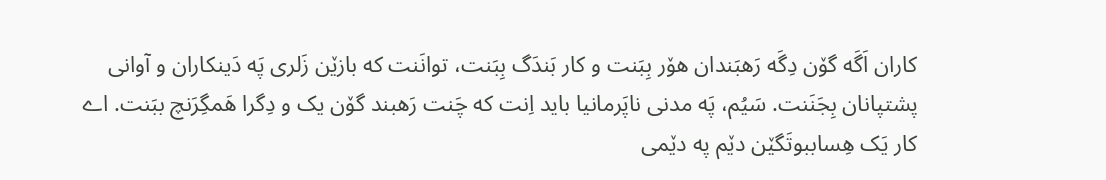کاران اَگَه گۆن دِگَه رَهبَندان هۆر بِبَنت و کار بَندَگ بِبَنت، توانَنت که بازێن زَلری پَه دَینکاران و آوانی پشتپانان بِجَنَنت. سَیُم، پَه مدنی ناپَرمانیا باید اِنت که چَنت رَهبند گۆن یک و دِگرا هَمگِرَنچ ببَنت. اے کار یَک هِساببوتَگێن دێم په دێمی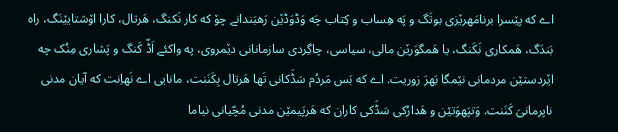اے که پێسرا برنامَهرێزی بوتَگ و پَه هِساب و کِتاب چَه وَڈوَڈێن رَهبَندانے چۆ که کار نَکنگ، هَرتال، کارا اۆشتایێنَگ، راه بَندَگ، هَمکاری نَکَنگ، یا هَمگوَرێن مالی، سیاسی، چاگِردی سازمانانی دێمروی، په واکئے اَڈّ کَنگ و پَشاری مِنُک چه اێردستێن مردمانی نێمگا بَهرَ زوریت. اے که بَس مَردُم سَڈَکانی تَها هَرتال بِکَنَنت، مانایی اے نَهاِنت که آیان مدنی ناپرمانیَ کَنَنت. وَتپَهوَتێن و هَدارُکی سَڈَکی کاران که هَرپَیمێن مدنی مُچّیانی نیاما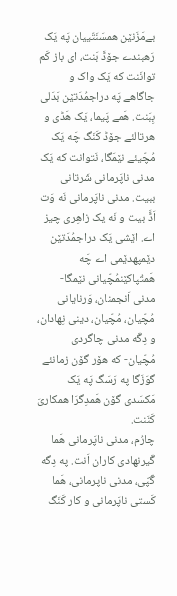بےمَزَنێن همسَنَتّییان پَه یَک رَهبندے جۆڈَ بَنت، ای باز کَم توانَنت که یَک واک و جاگاهے پَه دراجمُدَتێن بَدَلی بِبَنت. هَمے پَیما، یَک هَڈی و هرتالئے جۆڈ کَنَگ چَه یَک مُچّیئے نێمَگا، نَتوانت که یَک مدنی ناپَرمانی شَرتانی ببیت. مدنی ناپَرمانی نَه وَت اَڈَّ بیت و نَه یک زاهِری چیز اے. اێشی یَک دراجمُدَتێن دێمپهدێمی اے چَه هَمتُپاکێنمُچّیانی نێمگا- مدنی اَنجمنان، وَرنایانی مُچّیان، مُچّیان، دینی نِهادان، و دِگَه مدنی چاگردی مُچّیان- که هۆر گۆن زمانئے گوَزَگا په رَسَگ پَه یَک مَکسَدی گۆن هَمدِگرَا همکاریَ کَنَنت.
چارُم، مدنی ناپَرمانی هَما گَیرنهادی کاران اَنت. په دِگه گَپّی، مدنی ناپرمانی، هَما کَستی ناپَرمانی و کار کَنَگ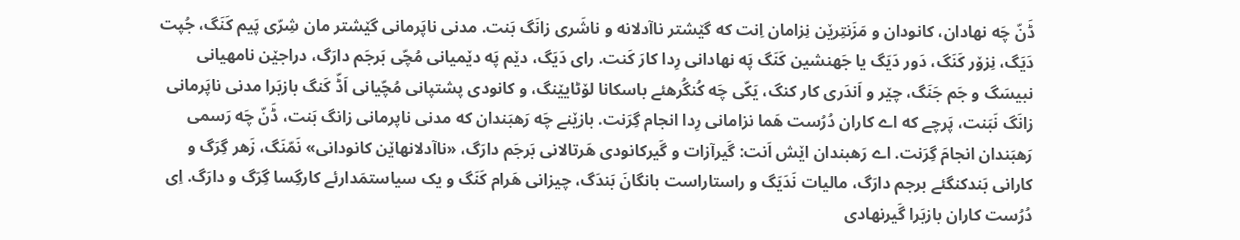ڈَنّ چَه نهادان، کانودان و مَزَنتِرێن نِزامان اِنت که گێشتر ناآدلانه و ناشَری زانَگ بَنت. مدنی ناپَرمانی گێشتر مان شِرّی پَیم کَنَگ، جُپت دَیَگ، نِزۆر کَنَگ، دَور دَیَگ یا جَهنشین کَنَگ پَه نهادانی رِدا کارَ کَنت. رای دَیَگ، دێم پَه دێمیانی مُچّی بَرجَم دارَگ، دراجێن نامهیانی نبیسَگ و جَم جَنَگ، چێر و اَندَری کار کنگ، یَکّی چَه کُنگُرهئے باسکانا لۆٹایێنگ، و کانودی پشتپانی مُچّیانی اَڈّ کَنگ بازبَرا مدنی ناپَرمانی زانَگ نَبَنت، پَرچے که اے کاران دُرُست هَما نزامانی رِدا انجام گِرَنت. بازێنے چَه رَهبَندان که مدنی ناپرمانی زانگ بَنت، ڈَنّ چَه رَسمی رَهبَندان انجامَ گِرَنت. اے رَهبندان اێش اَنت: گَیرآزات و گَیرکانودی هَرتالانی بَرجَم دارَگ، «ناآدلانهاێن کانودانی» نَمّنَگ، زَهر گِرَگ و کارانی بَندکنگئے برجم دارَگ، مالیات نَدَیَگ و راستاراست بانگانَ بَندَگ، چیزانی هَرام کَنَگ و یک سیاستمَدارئے کارگِسا گِرَگ و دارَگ. اِی دُرُست کاران بازبَرا گَیرنهادی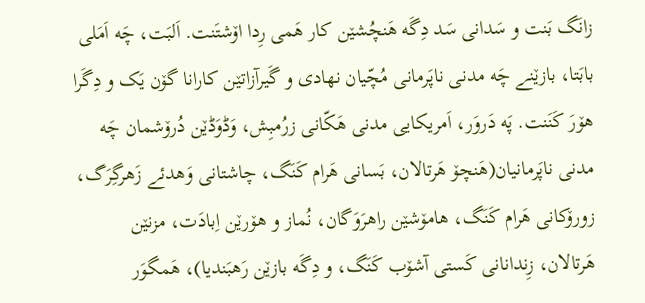زانَگ بَنت و سَدانی سَد دِگَه هَنچُشێن کار هَمی رِدا اۆشتَنت. اَلبَت، چَه اَمَلی بابَتا، بازێنے چَه مدنی ناپَرمانی مُچّیان نهادی و گَیرآزاتێن کارانا گۆن یَک و دِگَرا هۆرَ کَنَنت. پَه دَروَر، اَمریکایی مدنی هَکّانی زرُمبِش، وَڈوَڈێن دُرۆشمان چَه مدنی ناپَرمانیان(هَنچۆ هَرتالان، بَسانی هَرام کَنَگ، چاشتانی وَهدئے زَهرگِرَگ، زورۆکانی هَرام کَنَگ، هامۆشێن راهرَوَگان، نُماز و هۆرێن اِبادَت، مزنێن هَرتالان، زِندانانی کَستی آشۆب کَنَگ، و دِگَه بازێن رَهبَندیا)، هَمگوَر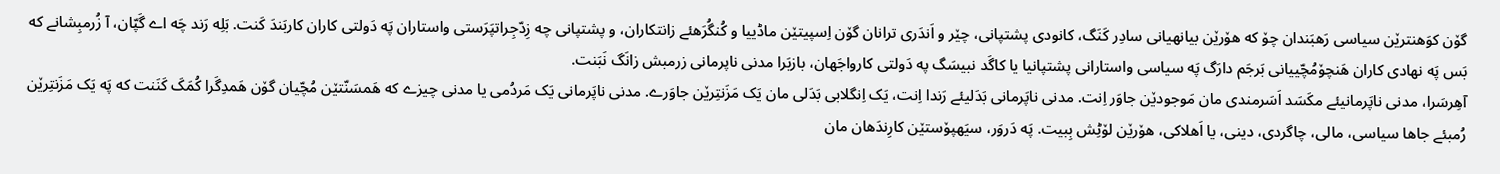گۆن کوَهنترێن سیاسی رَهبَندان چۆ که هۆرێن بیانهیانی سادِر کَنَگ، کانودی پشتپانی، چێر و اَندَری ترانان گۆن اِسپیتێن ماڈییا و کُنگُرَهئے زانتکاران، و پشتپانی چه زِدّجِراتپَرَستی واستاران پَه دَولتی کاران کاربَندَ کَنت. بَلِه رَند چَه اے گَپّان، آ زُرمبِشانے که بَس پَه نهادی کاران هَنچۆمُچّییانی بَرجَم دارَگ پَه سیاسی واستارانی پشتپانیا یا کاگَد نبیسَگ په دَولتی کارواجَهان، بازبَرا مدنی ناپرمانی زرمبش زانَگ نَبَنت.
آهِرسَرا، مدنی ناپَرمانیئے مکَسَد اَسَرمندی مان مَوجودێن جاوَر اِنت. مدنی ناپَرمانی بَدَلیئے رَندا اِنت، یَک اِنگلابی بَدَلی مان یَک مَزَنتِرێن جاوَرے. مدنی ناپَرمانی یَک مَردُمی یا مدنی چیزے که هَمسَنّتێن مُچّیان گۆن هَمدِگَرا کُمَکَ کَنَنت که پَه یَک مَزَنتِرێن رُمبئے جاها سیاسی، مالی، چاگردی، دینی، یا اَهلاکی، هۆرێن لۆٹِش بِبیت. پَه دَروَر، سیَهپۆستێن کارِندَهان مان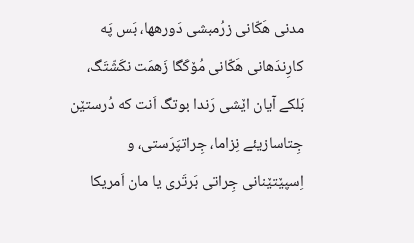مدنی هَکّانی زرُمبشی دَورهها، بَس پَه کارِندَهانی هَکّانی مُۆکَگا زَهمَت نکَشّتَگ، بَلکے آیان اێشی رَندا بوتگ اَنت که دُرستێن جِتاسازیئے نِزاما، جِراتپَرَستی، و اِسپێتێنانی جِراتی بَرتَری یا مان اَمریکا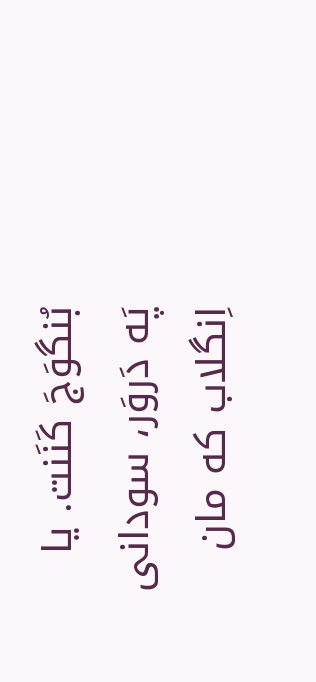بُنگوَجَ کَنَنت. یا پَه دَروَر، سودانی اِنگلاب که مان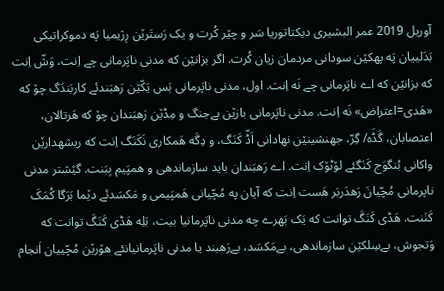آوریل 2019 عمر البشیری دیکتاتوریا سَر و چێر کُرت و یک رَستَرێن رِژیمیا پَه دموکراتیکی بَدَلییان پَه پهکێن سودانی مردمان زیان کُرت. اگر بزانێن که مدنی ناپَرمانی چے اِنت، وَشّ اِنت که بزانێن که اے ناپَرمانی چے نَه اِنت. اول، مدنی ناپَرمانی بَس یَکّێن رَهبَندئے کاربَندَگ چۆ که «هَدی=اعتراض» نَه اِنت. مدنی ناپَرمانی بازێن بےجنگ و مِڈێن رَهبَندان چۆ که هَرتالان، اعتصابان، گَڈَه/ گِرّ، جهنشینێن نهادانی اَڈّ کَنَگ، و دِگَه هَمکاری نَکَنَگ اِنت که ریشهدارێن واکانی بُنگوَج کَنَگئے لۆٹۆک اِنت. اے رَهبَندان باید سازماندهی و همپَیم بِبَنت. گێشتر مدنی ناپرمانی مُچّیانَ رَهدَربَر هَست اِنت که آیان په مُچّیانی هَمپَیمی و مَکسَدئے دێما بَرَگا کُمَکَ کَنَنت. هَڈی کَنَگَ توانت که یَک بَهرے چه مدنی ناپَرمانیا بیت، بَلِه هَڈی کَنَگَ توانت که وَتجوش، بےسِلکێن سازماندهی، بےمَکسَد، بےرَهبند یا مدنی ناپَرمانیانئے هۆرێن مُچّییان اَنجام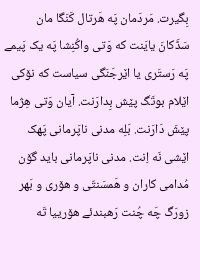بِگیرت. مَردَمان پَه هَرتال کَنَگا مان سَڈَکانَ یایَنت که وَتی واکُنِشا پَه یک پَیمے پَه رَستَری یا اێرجَنَگی سیاست که نۆکی اێلام بوتَگ پێش بِدارَنت. آیان وَتی هِژما پێشَ دَارَنت. بَلِه مدنی ناپَرمانی پَهک اێشی نَه اِنت. مدنی ناپَرمانی باید گۆن مُدامی کاران و هَمسَنتّی و هۆری و بَهر زورَگ چَه چُنت رَهبندئے هۆرییا تَه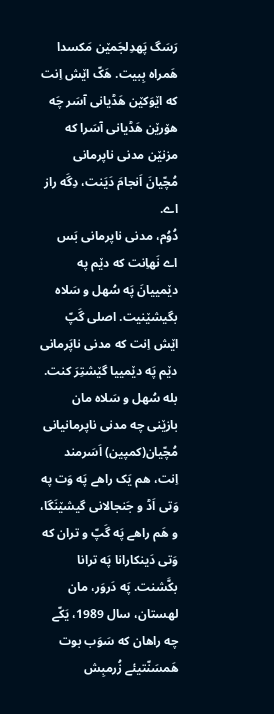رَسَگ پَهدِلجَمێن مَکسدا هَمراه بِبیت. هَکّ اێش اِنت که اێوَکێن هَڈیانی آسَر چَه هۆرێن هَڈیانی آسَرا که مزنێن مدنی ناپرمانی مُچّیانَ اَنجامَ دَیَنت، دِگَه راز اے.
دُوُم، مدنی ناپرمانی بَس اے نَهاِنت که دێم په دێمییانَ پَه سُهل و سَلاه بگیشێنیت. اصلی گَپّ اێش اِنت که مدنی ناپَرمانی دێم پَه دێمییا گێشتِرَ کنت. بله سُهل و سَلاه مان بازێنی چه مدنی ناپرمانیانی مُچّیان(کمپین) اَسَرمند اِنت، هم یَک راهے پَه وَت په وَتی اَڈ و جَنجالانی گیشێنَگا، و هَم راهے پَه گَپّ و تران که وَتی دَینکارانا پَه ترانا بکَّشنت. پَه دَروَر، مان لهستان، سال 1989، یَکّے چه راهان که سَوَب بوت هَمسَنّتیئے زُرمبِش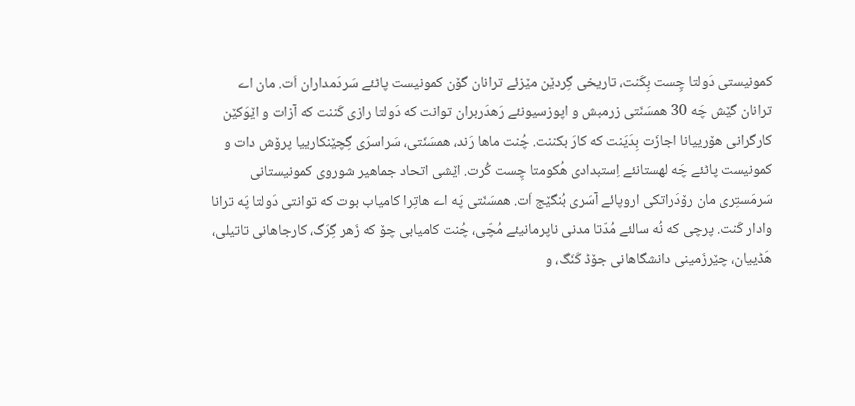کمونیستی دَولتا چِست بِکَنت، تاریخی گِردێن مێزئے ترانان گۆن کمونیست پاٹئے سَردَمداران اَت. مان اے ترانان گێش چَه 30 همسَنّتی زرمبش و اپوزسیونئے رَهدَربران توانت که دَولتا رازی کَننت که آزات و اێوَکێن کارگرانی هۆرییانا اجازَت بِدَیَنت که کارَ بکننت. چُنت ماها رَند، همسَنّتی، سَراسرَی گِچێنکارییا پرۆش دات و کمونیست پاٹئے چَه لهستانئے اِستبدادی هُکومتا چِست کُرت. اێشی اتحاد جماهیر شوروی کمونیستانی سَرمَستِری مان رۆدَراتکی اروپائے آسَری بُنگێج اَت. همسَنّتی پَه اے هاتِرا کامیاب بوت که توانتی دَولتا پَه ترانا وادار کَنت. پرچی که نُه سالئے مُدّتا مدنی ناپرمانیئے مُچّی، چُنت کامیابی چۆ که زَهر گِرَگ، کارجاهانی تاتیلی، هَڈییان، چێرزَمینی دانشگاهانی جۆڈ کَنَگ، و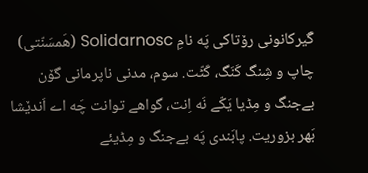گَیرکانونی رۆتاکی پَه نامِ Solidarnosc (هَمسَنّتی) چاپ و شِنگ کَنَگ، کَٹّت. سوم، مدنی ناپرمانی گۆن بےجنگ و مِڈیا یَکّے نَه اِنت، گواهے توانت چَه اے اَندێشا بَهر بزوریت. پابَندی پَه بےجنگ و مِڈیئے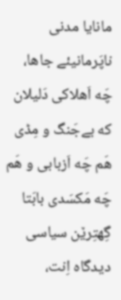مانایا مدنی ناپَرمانیئے جاها، چَه اَهلاکی دَلیلان که بےجَنگ و مِڈی هَم چَه اَزبابی و هَم چَه مَکسَدی بابَتا گِهتِرێن سیاسی دیدگاه اِنت،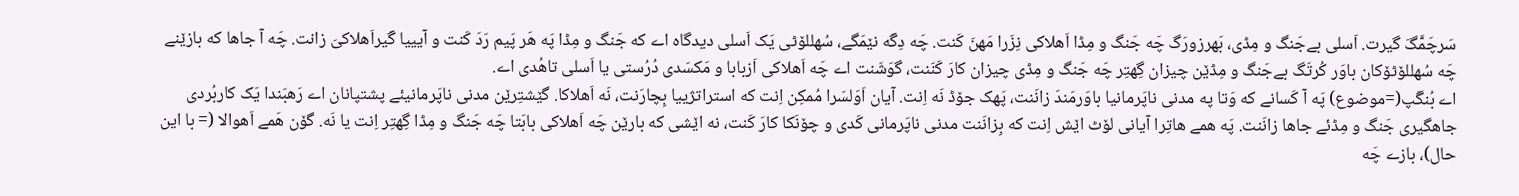سَرچَمَّگَ گیرت. اَسلی بےجَنگ و مِڈی، بَهرزورَگ چَه جَنگ و مِڈا اَهلاکی نِزَرا مَهنَ کَنت. چَه دِگَه نێمَگے، سُهللۆٹی یَک اَسلی دیدگاه اے که جَنگ و مِڈا پَه هَر پَیم رَدَ کَنت و آیییا گَیراَهلاکیَ زانت. چَه آ جاها که بازێنے چَه سُهللۆٹۆکان باوَر کُرتَگ بےجَنگ و مِڈێن چیزان گِهتِر چَه جَنگ و مِڈی چیزان کارَ کَنَنت، گوَشَنت اے چَه اَهلاکی اَزبابا و مَکسَدی دُرُستی یا اَسلی تاهُدی اے.
اے بُنگَپ(=موضوع) پَه آ کَسانے که وَتا په مدنی ناپَرمانیا باوَرمَندَ زانَنت، پَهک جۆڈ نَه اِنت. آیان اَوَلسَرا مُمکِن اِنت که استراتژییا بِچارَنت، نَه اَهلاکا. گێشتِرێن مدنی ناپَرمانیئے پشتپانان اے رَهبَندا یَک کاربُردی جاهگیری جَنگ و مِڈئے جاها زانَنت. پَه همے هاتِرا آیانی لۆٹ اێش اِنت که بِزانَنت مدنی ناپَرمانی کَدی و چۆنَکا کارَ کَنت، نه اێشی که بارێن چَه اَهلاکی بابَتا چَه جَنگ و مِڈا گِهتِر اِنت یا نَه. گۆن هَمے اَهوالا (= با این حال)، بازے چَه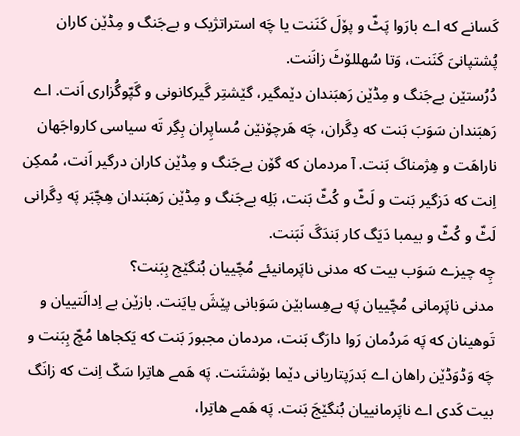کَسانے که اے بارَوا پَٹّ و پۆلَ کَنَنت یا چَه استراتژیک و بےجَنگ و مِڈێن کاران پُشتپانیَ کَنَنت، وَتا سُهللۆٹَ زانَنت.
دُرُستێن بےجَنگ و مِڈێن رَهبَندان دێمگیر، گێشتِر گَیرکانونی و گَپّوگُزاری اَنت. اے رَهبَندان سَوَبَ بَنت که دِگَران، چَه هَرچۆنێن مُساپِران بِگِر تَه سیاسی کارواجَهان ناراهَت و هِژمناکَ بَنت. آ مردمان که گۆن بےجَنگ و مِڈێن کاران درگیر اَنت، مُمکِن اِنت که دَزگیر بَنت و لَٹّ و کُٹّ بَنت، بَلِه بےجَنگ و مِڈێن رَهبَندان هِچّبَر پَه دِگَرانی لَٹّ و کُٹّ و بیمبا دَیَگ کار بَندَگَ نَبَنت.
چِه چیزے سَوَب بیت که مدنی ناپَرمانیئے مُچّییان بُنگێج بِبَنت؟
مدنی ناپَرمانی مُچّییان پَه بےهِسابێن سَوَبانی پێشَ یایَنت. بازێن بے اِدالَتییان و تَوهینان که پَه مَردُمان رَوا دارَگ بَنت، مردمان مجبورَ بَنت که یَکجاها مُچّ بِبَنت و چَه وَڈوَڈێن راهان اے بَدرَپتاریانی دێما بۆشتَنت. پَه هَمے هاتِرا سَکّ اِنت که زانَگ بیت کَدی اے ناپَرمانییان بُنگێجَ بَنت. پَه هَمے هاتِرا،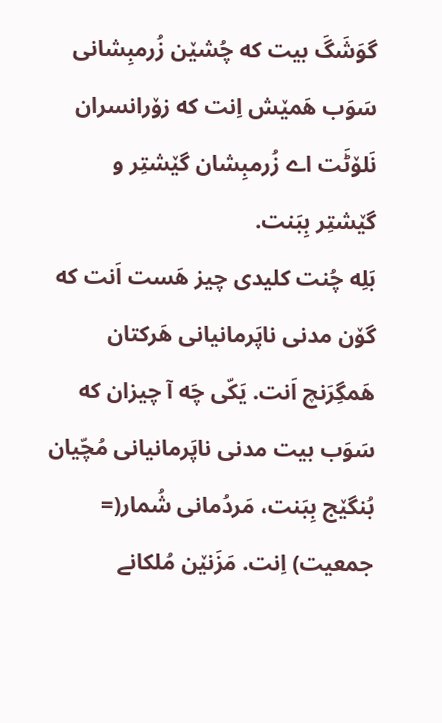گوَشَگَ بیت که چُشێن زُرمبِشانی سَوَب هَمێش اِنت که زۆرانسران نَلۆٹَت اے زُرمبِشان گێشتِر و گێشتِر بِبَنت.
بَلِه چُنت کلیدی چیز هَست اَنت که گۆن مدنی ناپَرمانیانی هَرکتان هَمگِرَنچ اَنت. یَکّی چَه آ چیزان که سَوَب بیت مدنی ناپَرمانیانی مُچّیان بُنگێج بِبَنت، مَردُمانی شُمار(= جمعیت) اِنت. مَزَنێن مُلکانے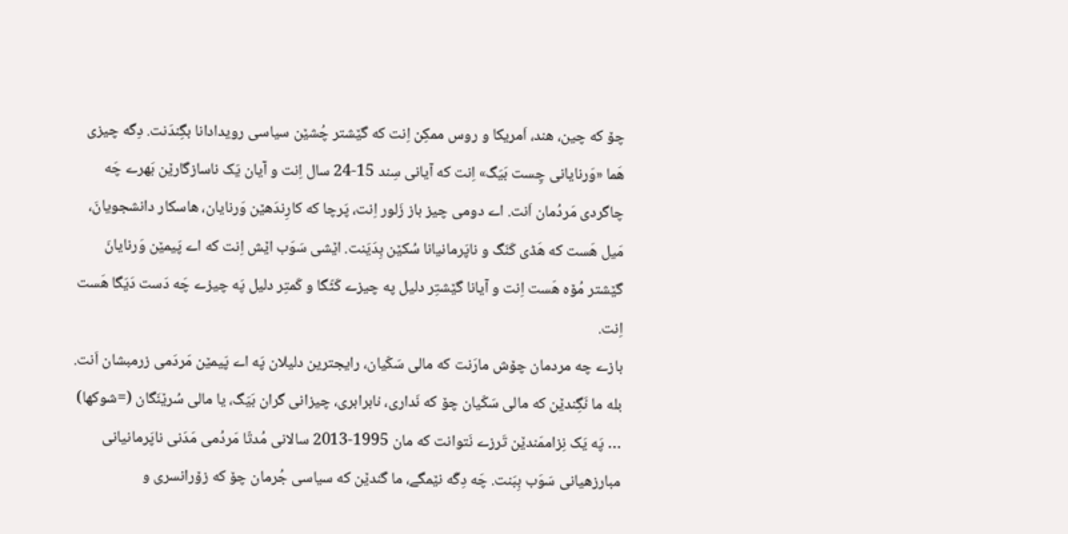چۆ که چین، هند، اَمریکا و روس ممکِن اِنت که گێشتر چُشێن سیاسی رویدادانا بگِندَنت. دِگه چیزی هَما «وَرنایانی چِست بَیَگ» اِنت که آیانی سِند 15-24 سال اِنت و آیان یَک ناسازگارێن بَهرے چَه چاگردی مَردُمان اَنت. اے دومی چیز باز زَلور اِنت، پَرچا که کارِندَهێن وَرنایان، هاسکار دانشجویانَ، مَیل هَست که هَڈی کَنَگ و ناپَرمانیانا سُکێن بِدَیَنت. اێشی سَوَب اێش اِنت که اے پَیمێن وَرنایانَ گێشتر مُۆه هَست اِنت و آیانا گێشتِر دلیل په چیزے کَٹّگا و کَمتِر دلیل پَه چیزے چَه دَست دَیَگا هَست اِنت.
بازے چه مردمان چۆش مارَنت که مالی سَکّیان، رایجترین دلیلان پَه اے پَیمێن مَردَمی زرمبشان اَنت. بله ما نَگِندێن که مالی سَکّیان چۆ که نَداری، نابرابری، چیزانی گران بَیَگ، یا مالی سُرێنَگان (=شوکها) … پَه یَک نِزاممَندێن تَرزے نَتوانت که مان 1995-2013 سالانی مُدتّا مَردُمی مَدَنی ناپَرمانیانی مبارزهیانی سَوَب بِبَنت. چَه دِگَه نێمگے، ما گندێن که سیاسی جُرمان چۆ که زۆرانسری و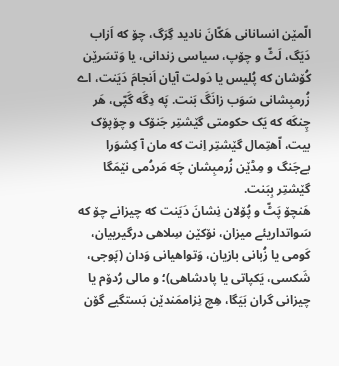الّمێن انسانانی هَکّانَ نادید گِرَگ، چۆ که اَزاب دَیَگ، لَٹّ و چۆپ، سیاسی زندانی، یا وَتسَرێن کُۆشان که پُلیس یا دَولت آیان اَنجامَ دَیَنت، اے زُرمبِشانی سَوَب زانَگَ بَنت. پَه دِگَه گَپّی، هَر چِنکَه که یَک حکومتی گێشتِر جَنۆک و چۆپۆک بیت، اّهتِمال گێشتِر اِنت که مان آ کِشوَرا بےجَنگ و مِڈێن زُرمبِشان چَه مَردُمی نێمَگا گێشتِر بِبَنت.
هَنچۆ پَٹّ و پُۆلان نِشانَ دَیَنت که چیزانے چۆ که سَواتداریئے میزان، نۆکێن سِلاهی درگیرییان، کَومی یا زُبانی بازیان، وَتواهیانی وَدان (پَوجی، شَکسی، یَکپاتی یا پادشاهی)؛ و مالی رُدۆم یا چیزانی گران بَیَگا، هِچ نِزاممَندێن بَستگیے گۆن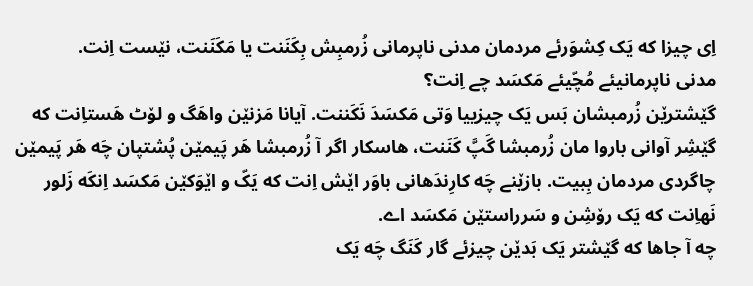اِی چیزا که یَک کِشوَرئے مردمان مدنی ناپرمانی زُرمبِش بِکَنَنت یا مَکَنَنت، نێست اِنت.
مدنی ناپرمانیئے مُچّیئے مَکسَد چے اِنت؟
گێشترێن زُرمبشان بَس یَک چیزییا وَتی مَکسَدَ نَکَننت. آیانا مَزنێن واهَگ و لۆٹ هَستاِنت که گێشِر آوانی باروا مان زُرمبشا گَپَّ کَنَنت، هاسکار اگر آ زُرمبشا هَر پَیمێن پُشتپان چَه هَر پَیمێن چاگردی مردمان بِبیت. بازێنے چَه کارِندَهانی باوَر اێش اِنت که یَکّ و اێوَکێن مَکسَد اِنکَه زَلور نَهاِنت که یَک رۆشِن و سَرراستێن مَکسَد اے.
چه آ جاها که گێشتر یَک بَدێن چیزئے گار کَنَگ چَه یَک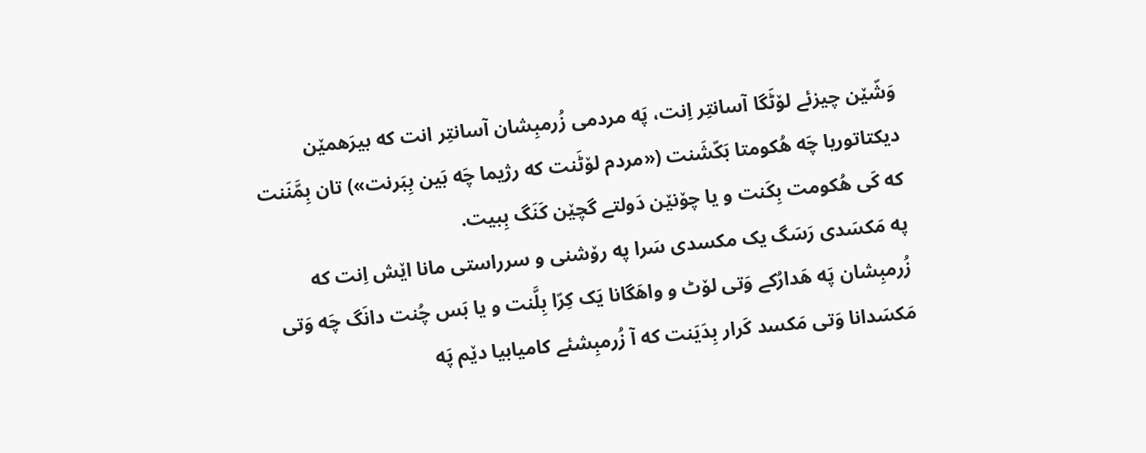وَشّێن چیزئے لۆٹَگا آسانتِر اِنت، پَه مردمی زُرمبِشان آسانتِر انت که بیرَهمێن دیکتاتوریا چَه هُکومتا بَکّشَنت («مردم لۆٹَنت که رژیما چَه بَین بِبَرنت») تان بِمَّنَنت که کَی هُکومت بِکَنت و یا چۆنێن دَولتے گچێن کَنَگ بِبیت.
په مَکسَدی رَسَگ یک مکسدی سَرا په رۆشنی و سرراستی مانا اێش اِنت که زُرمبِشان پَه هَدارُکے وَتی لۆٹ و واهَگانا یَک کِرّا بِلَّنت و یا بَس چُنت دانَگ چَه وَتی مَکسَدانا وَتی مَکسد کَرار بِدَیَنت که آ زُرمبِشئے کامیابیا دێم پَه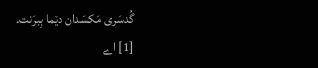گُدسَری مَکسَدان دێما بِبرَنت.
[1] اے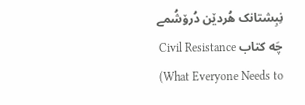نِبِشتانک هُردێن دُرۆشُمے چَه کتاب Civil Resistance (What Everyone Needs to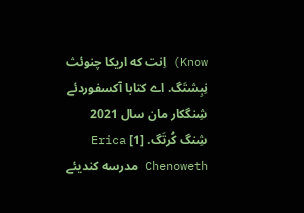Know) اِنت که اریکا چنوئث نِبِشتَگ. اے کتابا آکسفوردئے شِنگکار مان سال 2021 شِنگ کُرتَگ. [1] Erica Chenoweth مدرسه کندیئے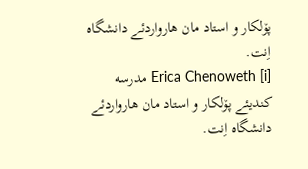پۆلکار و استاد مان هارواردئے دانشگاه اِنت.
[i] Erica Chenoweth مدرسه کندیئے پۆلکار و استاد مان هارواردئے دانشگاه اِنت.